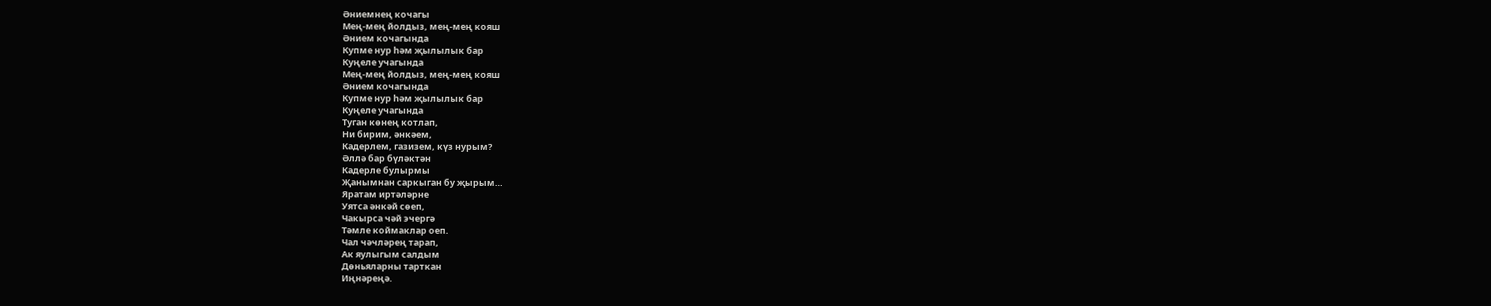Әниемнең кочагы
Мең-мең йолдыз, мең-мең кояш
Әнием кочагында
Купме нур һәм җылылык бар
Куңеле учагында
Мең-мең йолдыз, мең-мең кояш
Әнием кочагында
Купме нур һәм җылылык бар
Куңеле учагында
Туган көнең котлап,
Ни бирим, әнкәем,
Кадерлем, газизем, күз нурым?
Әллә бар бүләктән
Кадерле булырмы
Җанымнан саркыган бу җырым…
Яратам иртәләрне
Уятса әнкәй сөеп,
Чакырса чәй эчергә
Тәмле коймаклар оеп.
Чал чәчләрең тарап,
Ак яулыгым салдым
Дөньяларны тарткан
Иңнәреңә.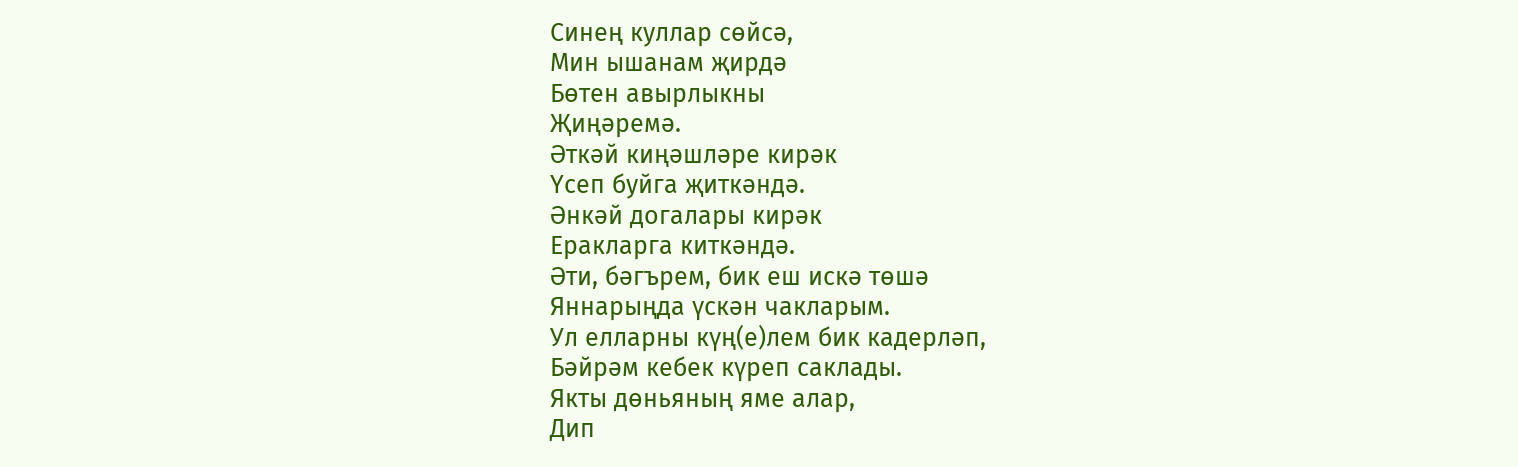Синең куллар сөйсә,
Мин ышанам җирдә
Бөтен авырлыкны
Җиңәремә.
Әткәй киңәшләре кирәк
Үсеп буйга җиткәндә.
Әнкәй догалары кирәк
Еракларга киткәндә.
Әти, бәгърем, бик еш искә төшә
Яннарыңда үскән чакларым.
Ул елларны күң(е)лем бик кадерләп,
Бәйрәм кебек күреп саклады.
Якты дөньяның яме алар,
Дип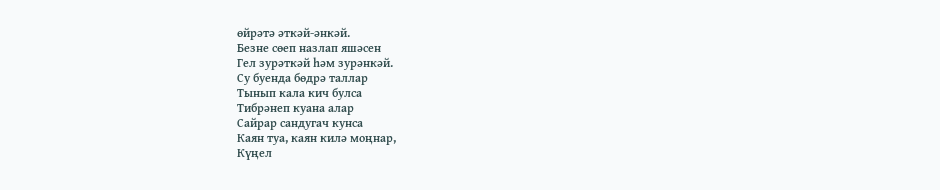өйрәтә әткәй-әнкәй.
Безне сөеп назлап яшәсен
Гел зурәткәй һәм зурәнкәй.
Су буенда бөдрә таллар
Тынып кала кич булса
Тибрәнеп куана алар
Сайрар сандугач кунса
Каян туа, каян килә моңнар,
Күңел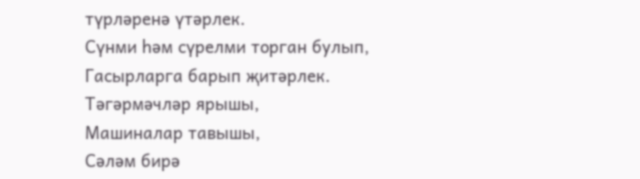түрләренә үтәрлек.
Сүнми һәм сүрелми торган булып,
Гасырларга барып җитәрлек.
Тәгәрмәчләр ярышы,
Машиналар тавышы,
Сәләм бирә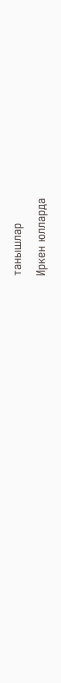танышлар
Иркен юлларда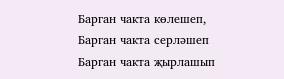Барган чакта көлешеп,
Барган чакта серләшеп
Барган чакта җырлашып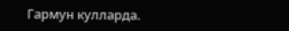Гармун кулларда.